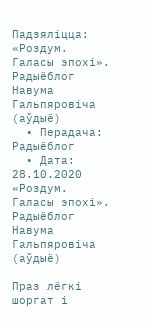Падзяліцца:
«Роздум. Галасы эпохі». Радыёблог Навума Гальпяровіча (аўдыё)
  • Перадача: Радыёблог
  • Дата: 28.10.2020
«Роздум. Галасы эпохі». Радыёблог Навума Гальпяровіча (аўдыё)

Праз лёгкі шоргат і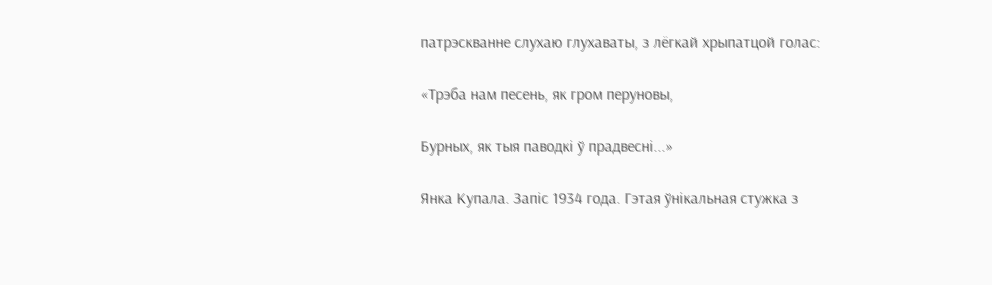патрэскванне слухаю глухаваты, з лёгкай хрыпатцой голас:

«Трэба нам песень, як гром перуновы,

Бурных, як тыя паводкі ў прадвесні...»

Янка Купала. Запіс 1934 года. Гэтая ўнікальная стужка з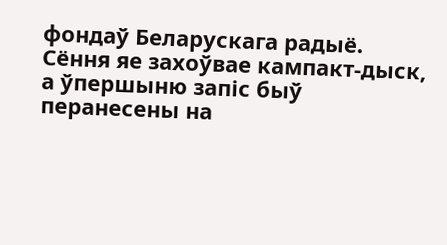фондаў Беларускага радыё. Сёння яе захоўвае кампакт-дыск, а ўпершыню запіс быў перанесены на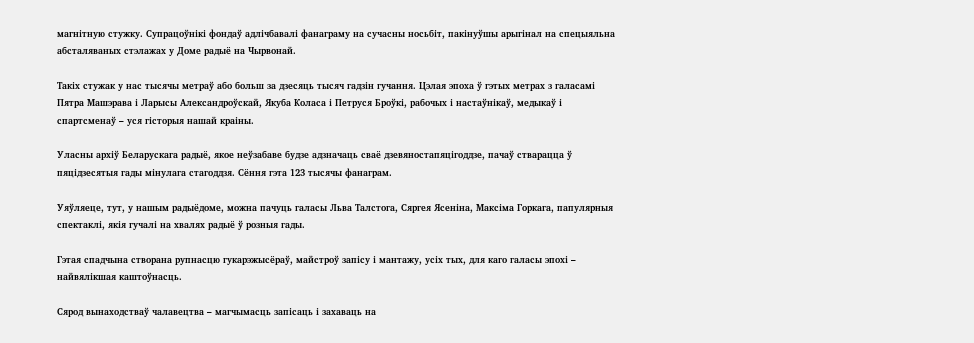магнітную стужку. Супрацоўнікі фондаў адлічбавалі фанаграму на сучасны носьбіт, пакінуўшы арыгінал на спецыяльна абсталяваных стэлажах у Доме радыё на Чырвонай.

Такіх стужак у нас тысячы метраў або больш за дзесяць тысяч гадзін гучання. Цэлая эпоха ў гэтых метрах з галасамі Пятра Машэрава і Ларысы Александроўскай, Якуба Коласа і Петруся Броўкі, рабочых і настаўнікаў, медыкаў і спартсменаў – уся гісторыя нашай краіны.

Уласны архіў Беларускага радыё, якое неўзабаве будзе адзначаць сваё дзевяностапяцігоддзе, пачаў стварацца ў пяцідзесятыя гады мінулага стагоддзя. Сёння гэта 123 тысячы фанаграм.

Уяўляеце, тут, у нашым радыёдоме, можна пачуць галасы Льва Талстога, Сяргея Ясеніна, Максіма Горкага, папулярныя спектаклі, якія гучалі на хвалях радыё ў розныя гады.

Гэтая спадчына створана рупнасцю гукарэжысёраў, майстроў запісу і мантажу, усіх тых, для каго галасы эпохі – найвялікшая каштоўнасць.

Сярод вынаходстваў чалавецтва – магчымасць запісаць і захаваць на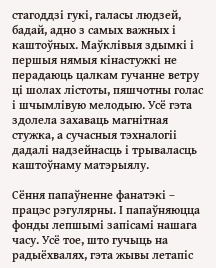стагоддзі гукі, галасы людзей, бадай, адно з самых важных і каштоўных. Маўклівыя здымкі і першыя нямыя кінастужкі не перадаюць цалкам гучанне ветру ці шолах лістоты, пяшчотны голас і шчымлівую мелодыю. Усё гэта здолела захаваць магнітная стужка, а сучасныя тэхналогіі дадалі надзейнасць і трываласць каштоўнаму матэрыялу.

Сёння папаўненне фанатэкі – працэс рэгулярны. І папаўняюцца фонды лепшымі запісамі нашага часу. Усё тое, што гучыць на радыёхвалях, гэта жывы летапіс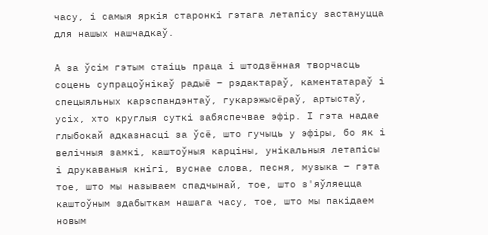часу, і самыя яркія старонкі гэтага летапісу застануцца для нашых нашчадкаў.

А за ўсім гэтым стаіць праца і штодзённая творчасць соцень супрацоўнікаў радыё – рэдактараў, каментатараў і спецыяльных карэспандэнтаў, гукарэжысёраў, артыстаў, усіх, хто круглыя суткі забяспечвае эфір. І гэта надае глыбокай адказнасці за ўсё, што гучыць у эфіры, бо як і велічныя замкі, каштоўныя карціны, унікальныя летапісы і друкаваныя кнігі, вуснае слова, песня, музыка – гэта тое, што мы называем спадчынай, тое, што з'яўляецца каштоўным здабыткам нашага часу, тое, што мы пакідаем новым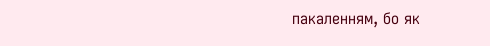пакаленням, бо як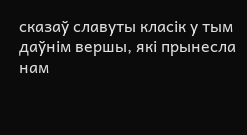сказаў славуты класік у тым даўнім вершы, які прынесла нам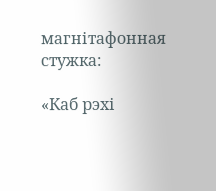магнітафонная стужка:

«Каб рэхі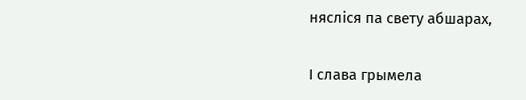нясліся па свету абшарах,

І слава грымела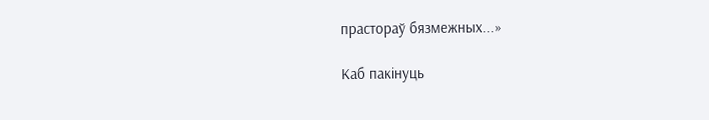прастораў бязмежных...»

Каб пакінуць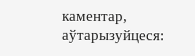каментар, аўтарызуйцеся: